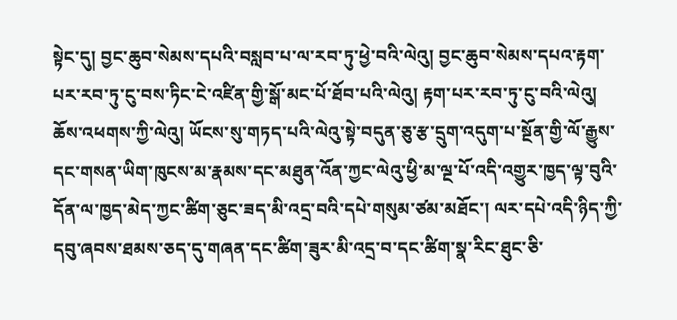སྟེང་དུ། བྱང་ཆུབ་སེམས་དཔའི་བསླབ་པ་ལ་རབ་ཏུ་ཕྱེ་བའི་ལེའུ། བྱང་ཆུབ་སེམས་དཔའ་རྟག་པར་རབ་ཏུ་ངུ་བས་ཏིང་ངེ་འཛིན་གྱི་སྒོ་མང་པོ་ཐོབ་པའི་ལེའུ། རྟག་པར་རབ་ཏུ་ངུ་བའི་ལེའུ། ཆོས་འཕགས་ཀྱི་ལེའུ། ཡོངས་སུ་གཏད་པའི་ལེའུ་སྟེ་བདུན་ཅུ་རྩ་དྲུག་འདུག་པ་སྔོན་གྱི་ལོ་རྒྱུས་དང་གསན་ཡིག་ཁུངས་མ་རྣམས་དང་མཐུན་འོན་ཀྱང་ལེའུ་ཕྱི་མ་ལྔ་པོ་འདི་འགྱུར་ཁྱད་ལྟ་བུའི་དོན་ལ་ཁྱད་མེད་ཀྱང་ཚིག་ཅུང་ཟད་མི་འདྲ་བའི་དཔེ་གསུམ་ཙམ་མཐོང་། ལར་དཔེ་འདི་ཉིད་ཀྱི་དབུ་ཞབས་ཐམས་ཅད་དུ་གཞན་དང་ཚིག་ཟུར་མི་འདྲ་བ་དང་ཚིག་སྣ་རིང་ཐུང་ཅི་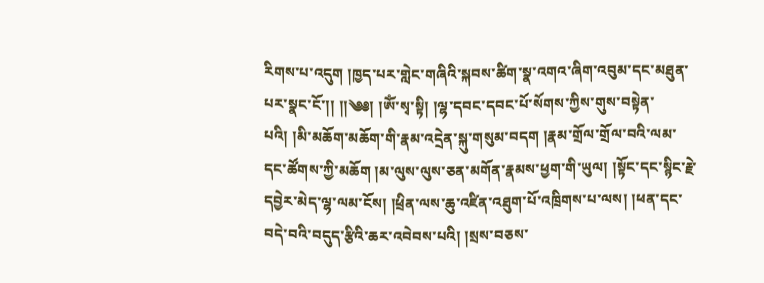རིགས་པ་འདུག །ཁྱད་པར་གླེང་གཞིའི་སྐབས་ཚིག་སྣ་འགའ་ཞིག་འབུམ་དང་མཐུན་པར་སྣང་ངོ་།། །།༄༅། །ཨོཾ་སྭ་སྟི། །ལྷ་དབང་དབང་པོ་སོགས་ཀྱིས་གུས་བསྟེན་པའི། །མི་མཆོག་མཆོག་གི་རྣམ་འདྲེན་སྐུ་གསུམ་བདག །རྣམ་གྲོལ་གྲོལ་བའི་ལམ་དང་ཚོགས་ཀྱི་མཆོག །མ་ལུས་ལུས་ཅན་མགོན་རྣམས་ཕྱག་གི་ཡུལ། །སྟོང་དང་སྙིང་རྗེ་དབྱེར་མེད་ལྷ་ལམ་ངོས། །ཕྲིན་ལས་ཆུ་འཛིན་འཐུག་པོ་འཁྲིགས་པ་ལས། །ཕན་དང་བདེ་བའི་བདུད་རྩིའི་ཆར་འབེབས་པའི། །སྲས་བཅས་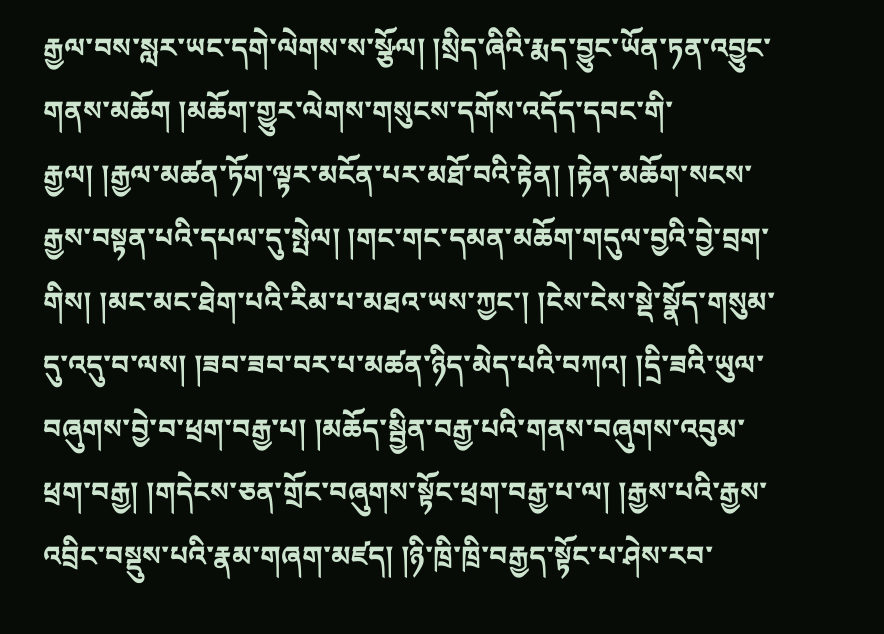རྒྱལ་བས་སླར་ཡང་དགེ་ལེགས་ས་སྩོལ། །སྲིད་ཞིའི་རྨད་བྱུང་ཡོན་ཏན་འབྱུང་གནས་མཆོག །མཆོག་གྱུར་ལེགས་གསུངས་དགོས་འདོད་དབང་གི་རྒྱལ། །རྒྱལ་མཚན་ཏོག་ལྟར་མངོན་པར་མཐོ་བའི་རྟེན། །རྟེན་མཆོག་སངས་རྒྱས་བསྟན་པའི་དཔལ་དུ་སྤེལ། །གང་གང་དམན་མཆོག་གདུལ་བྱའི་བྱེ་བྲག་གིས། །མང་མང་ཐེག་པའི་རིམ་པ་མཐའ་ཡས་ཀྱང་། །ངེས་ངེས་སྡེ་སྣོད་གསུམ་དུ་འདུ་བ་ལས། །ཟབ་ཟབ་བར་པ་མཚན་ཉིད་མེད་པའི་བཀའ། །དྲི་ཟའི་ཡུལ་བཞུགས་བྱེ་བ་ཕྲག་བརྒྱ་པ། །མཆོད་སྦྱིན་བརྒྱ་པའི་གནས་བཞུགས་འབུམ་ཕྲག་བརྒྱ། །གདེངས་ཅན་གྲོང་བཞུགས་སྟོང་ཕྲག་བརྒྱ་པ་ལ། །རྒྱས་པའི་རྒྱས་འབྲིང་བསྡུས་པའི་རྣམ་གཞག་མཛད། །ཉི་ཁྲི་ཁྲི་བརྒྱད་སྟོང་པ་ཤེས་རབ་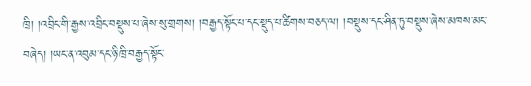ཁྲི། །འབྲིང་གི་རྒྱས་འབྲིང་བསྡུས་པ་ཞེས་སུ་གྲགས། །བརྒྱད་སྟོང་པ་དང་སྡུད་པ་ཚིགས་བཅད་ལ། །བསྡུས་དང་ཤིན་ཏུ་བསྡུས་ཞེས་མཁས་མང་བཞེད། །ཡང་ན་འབུམ་དང་ཉི་ཁྲི་བརྒྱད་སྟོང་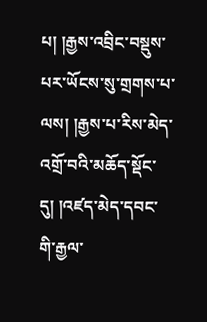པ། །རྒྱས་འབྲིང་བསྡུས་པར་ཡོངས་སུ་གྲགས་པ་ལས། །རྒྱས་པ་རིས་མེད་འགྲོ་བའི་མཆོད་སྡོང་དུ། །འཛད་མེད་དབང་གི་རྒྱལ་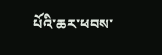པོའི་ཆར་ཕབས་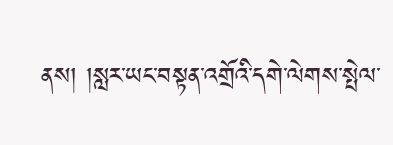ནས། །སླར་ཡང་བསྟན་འགྲོའི་དགེ་ལེགས་སྤེལ་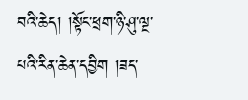བའི་ཆེད། །སྟོང་ཕྲག་ཉི་ཤུ་ལྔ་པའི་རིན་ཆེན་དབྱིག །ཟད་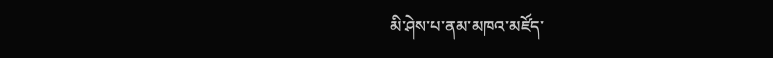མི་ཤེས་པ་ནམ་མཁའ་མཛོད་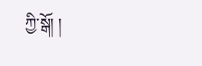ཀྱི་སྒོ། །